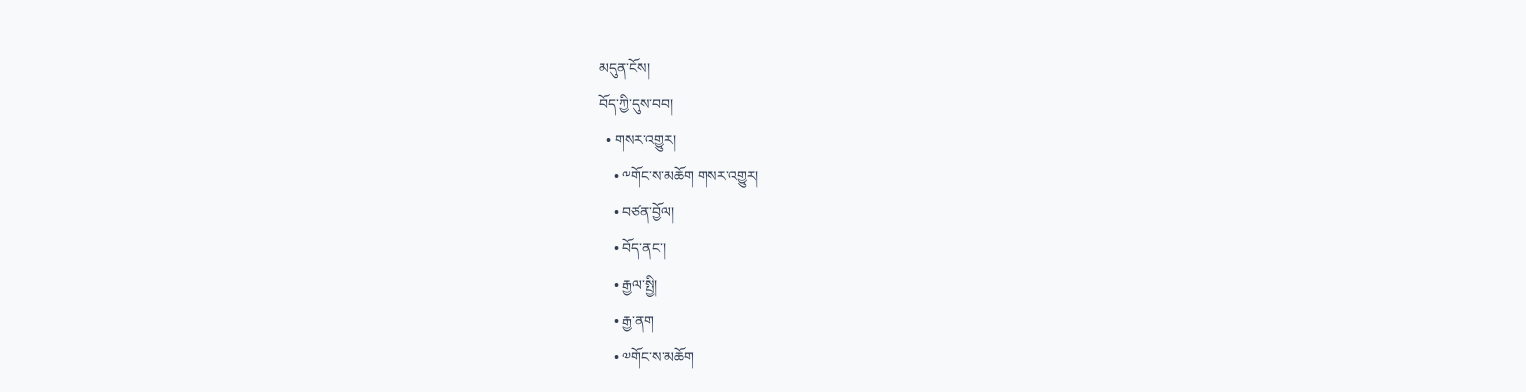མདུན་ངོས།
བོད་ཀྱི་དུས་བབ།
  • གསར་འགྱུར།
    • ༸གོང་ས་མཆོག གསར་འགྱུར།
    • བཙན་བྱོལ།
    • བོད་ནང་།
    • རྒྱལ་སྤྱི།
    • རྒྱ་ནག
    • ༧གོང་ས་མཆོག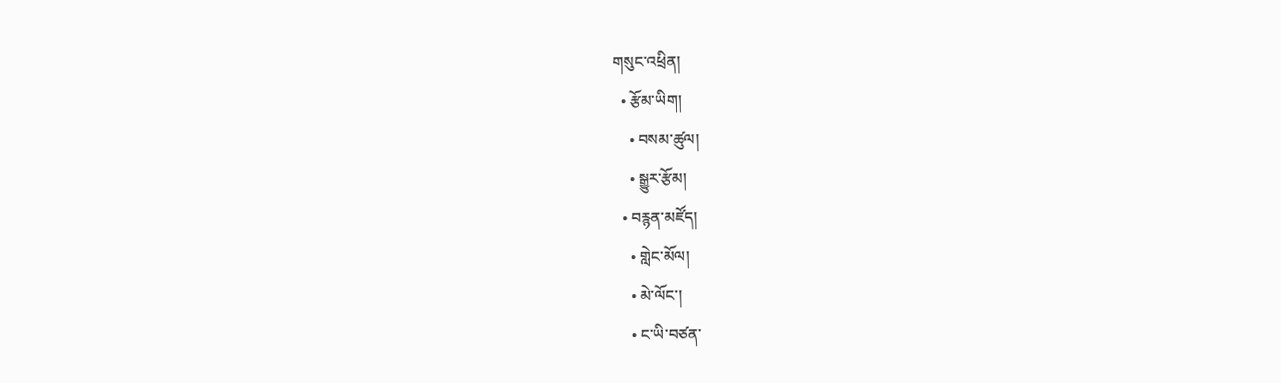གསུང་འཕྲིན།
  • རྩོམ་ཡིག།
    • བསམ་ཚུལ།
    • སྒྱུར་རྩོམ།
  • བརྙན་མཛོད།
    • གླེང་མོལ།
    • མེ་ལོང་།
    • ང་ཡི་བཙན་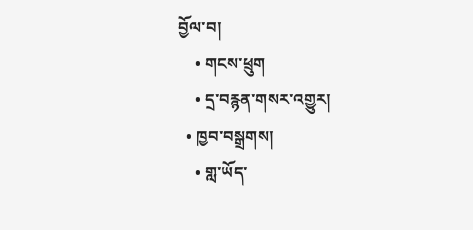བྱོལ་བ།
    • གངས་ཕྲུག
    • དྲ་བརྙན་གསར་འགྱུར།
  • ཁྱབ་བསྒྲགས།
    • གླ་ཡོད་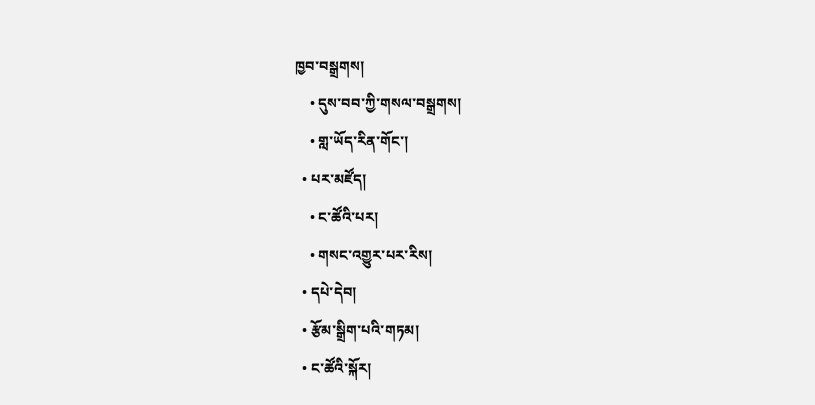ཁྱབ་བསྒྲགས།
    • དུས་བབ་ཀྱི་གསལ་བསྒྲགས།
    • གླ་ཡོད་རིན་གོང་།
  • པར་མཛོད།
    • ང་ཚོའི་པར།
    • གསང་འགྱུར་པར་རིས།
  • དཔེ་དེབ།
  • རྩོམ་སྒྲིག་པའི་གཏམ།
  • ང་ཚོའི་སྐོར།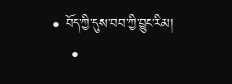• བོད་ཀྱི་དུས་བབ་ཀྱི་བྱུང་རིམ།
    •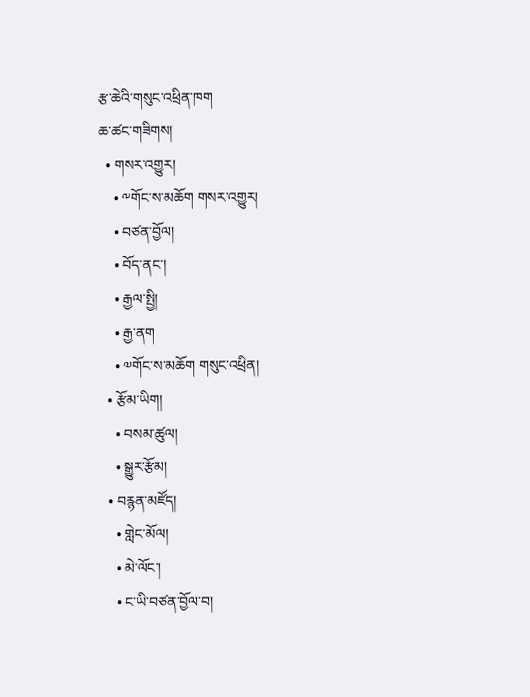རྩ་ཆེའི་གསུང་འཕྲིན་ཁག
ཆ་ཚང་གཟིགས།
  • གསར་འགྱུར།
    • ༸གོང་ས་མཆོག གསར་འགྱུར།
    • བཙན་བྱོལ།
    • བོད་ནང་།
    • རྒྱལ་སྤྱི།
    • རྒྱ་ནག
    • ༧གོང་ས་མཆོག གསུང་འཕྲིན།
  • རྩོམ་ཡིག།
    • བསམ་ཚུལ།
    • སྒྱུར་རྩོམ།
  • བརྙན་མཛོད།
    • གླེང་མོལ།
    • མེ་ལོང་།
    • ང་ཡི་བཙན་བྱོལ་བ།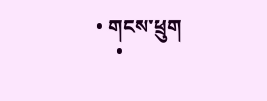• གངས་ཕྲུག
    •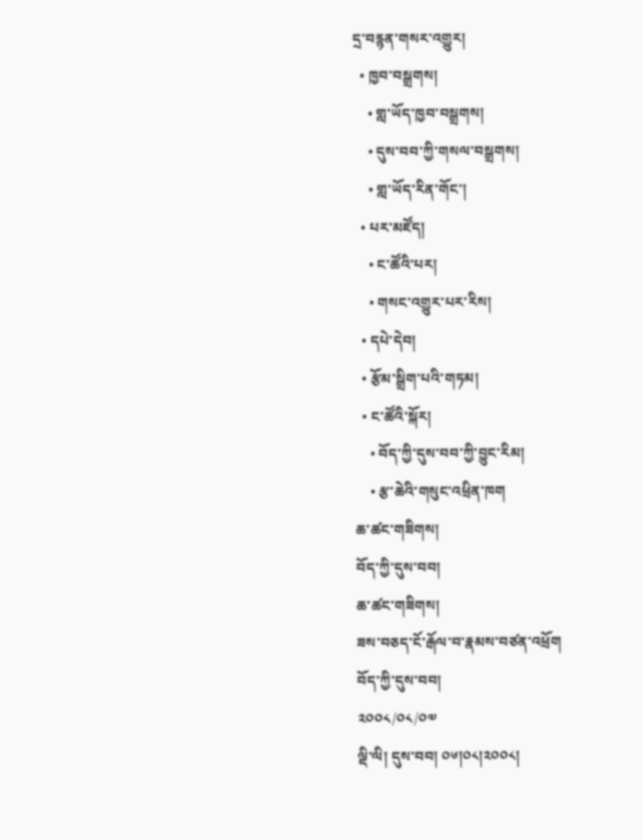དྲ་བརྙན་གསར་འགྱུར།
  • ཁྱབ་བསྒྲགས།
    • གླ་ཡོད་ཁྱབ་བསྒྲགས།
    • དུས་བབ་ཀྱི་གསལ་བསྒྲགས།
    • གླ་ཡོད་རིན་གོང་།
  • པར་མཛོད།
    • ང་ཚོའི་པར།
    • གསང་འགྱུར་པར་རིས།
  • དཔེ་དེབ།
  • རྩོམ་སྒྲིག་པའི་གཏམ།
  • ང་ཚོའི་སྐོར།
    • བོད་ཀྱི་དུས་བབ་ཀྱི་བྱུང་རིམ།
    • རྩ་ཆེའི་གསུང་འཕྲིན་ཁག
ཆ་ཚང་གཟིགས།
བོད་ཀྱི་དུས་བབ།
ཆ་ཚང་གཟིགས།
ཟས་བཅད་ངོ་རྒོལ་བ་རྣམས་བཙན་འཕྲོག
བོད་ཀྱི་དུས་བབ།
༢༠༠༨/༠༨/༠༧
ལྡི་ལི། དུས་བབ། ༠༦།༠༨།༢༠༠༨།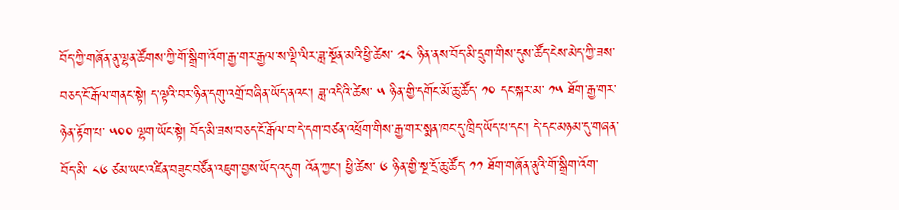བོད་ཀྱི་གཞོན་ནུ་ལྷན་ཚོགས་ཀྱི་གོ་སྒྲིག་འོག་རྒྱ་གར་རྒྱལ་ས་ལྡི་ལིར་ཟླ་སྔོན་མའི་ཕྱི་ཚེས་ ༢༨ ཉིན་ནས་བོད་མི་དྲུག་གིས་དུས་ཚོད་ངེས་མེད་ཀྱི་ཟས་བཅད་ངོ་རྒོལ་གནང་སྟེ། ད་ལྟའི་བར་ཉིན་དགུ་འགྲོ་བཞིན་ཡོད་ནའང་། ཟླ་འདིའི་ཚེས་ ༥ ཉིན་གྱི་དགོང་མོ་ཆུ་ཚོད་ ༡༠ དང་སྐར་མ་ ༡༥ ཐོག་རྒྱ་གར་ཉེན་རྟོག་པ་ ༥༠༠ ལྷག་ཡོང་སྟེ། བོད་མི་ཟས་བཅད་ངོ་རྒོལ་བ་དེ་དག་བཙན་འཕྲོག་གིས་རྒྱ་གར་སྨན་ཁང་དུ་ཁྲིད་ཡོད་པ་དང་། དེ་དང་མཉམ་དུ་གཞན་བོད་མི་ ༨༦ ཙམ་ཡང་འཛིན་བཟུང་བཙོན་འཇུག་བྱས་ཡོད་འདུག འོན་ཀྱང་། ཕྱི་ཚེས་ ༦ ཉིན་གྱི་སྔ་དྲོ་ཆུ་ཚོད་ ༡༡ ཐོག་གཞོན་ནུའི་གོ་སྒྲིག་འོག་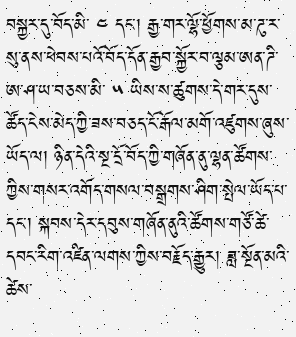བསྐྱར་དུ་བོད་མི་ ༤ དང་། རྒྱ་གར་ལྷོ་ཕྱོགས་མ་ཌུ་ར་སུ་ནས་ཕེབས་པའོ་བོད་དོན་རྒྱབ་སྐྱོར་བ་ལྕམ་ཨན་ཌི་ཨ་ཤ་ཡ་བཅས་མི་ ༥ ཡིས་ས་ཚུགས་དེ་གར་དུས་ཚོད་ངེས་མེད་ཀྱི་ཟས་བཅད་ངོ་རྒོལ་མགོ་འཛུགས་ཞུས་ཡོད་ལ། ཉིན་དེའི་སྔ་དྲོ་བོད་ཀྱི་གཞོན་ནུ་ལྷན་ཚོགས་ཀྱིས་གསར་འགོད་གསལ་བསྒྲགས་ཤིག་སྤེལ་ཡོད་པ་དང་། སྐབས་དེར་དབུས་གཞོན་ནུའི་ཚོགས་གཙོ་ཚེ་དབང་རིག་འཛིན་ལགས་ཀྱིས་བརྗོད་རྒྱུར། ཟླ་སྔོན་མའི་ཚེས་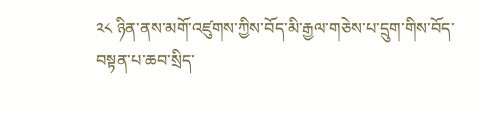༢༨ ཉིན་ནས་མགོ་འཛུགས་ཀྱིས་བོད་མི་རྒྱལ་གཅེས་པ་དྲུག་གིས་བོད་བསྟན་པ་ཆབ་སྲིད་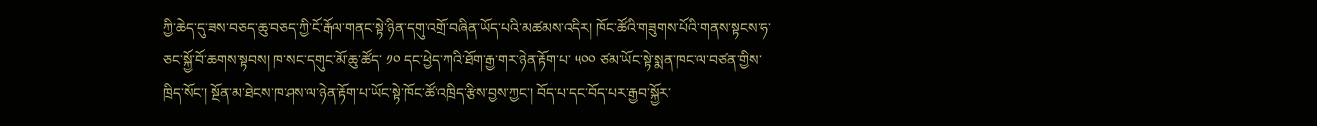ཀྱི་ཆེད་དུ་ཟས་བཅད་ཆུ་བཅད་ཀྱི་ངོ་རྒོལ་གནང་སྟེ་ཉིན་དགུ་འགྲོ་བཞིན་ཡོད་པའི་མཚམས་འདིར། ཁོང་ཚོའི་གཟུགས་པོའི་གནས་སྟངས་ཧ་ཅང་སྐྱོ་བོ་ཆགས་སྟབས། ཁ་སང་དགུང་མོ་ཆུ་ཚོད་ ༡༠ དང་ཕྱེད་ཀའི་ཐོག་རྒྱ་གར་ཉེན་རྟོག་པ་ ༥༠༠ ཙམ་ཡོང་སྟེ་སྨན་ཁང་ལ་བཙན་གྱིས་ཁྲིད་སོང་། སྔོན་མ་ཐེངས་ཁ་ཤས་ལ་ཉེན་རྟོག་པ་ཡོང་སྟེ་ཁོང་ཚོ་འཁྲིད་རྩིས་བྱས་ཀྱང་། བོད་པ་དང་བོད་པར་རྒྱབ་སྐྱོར་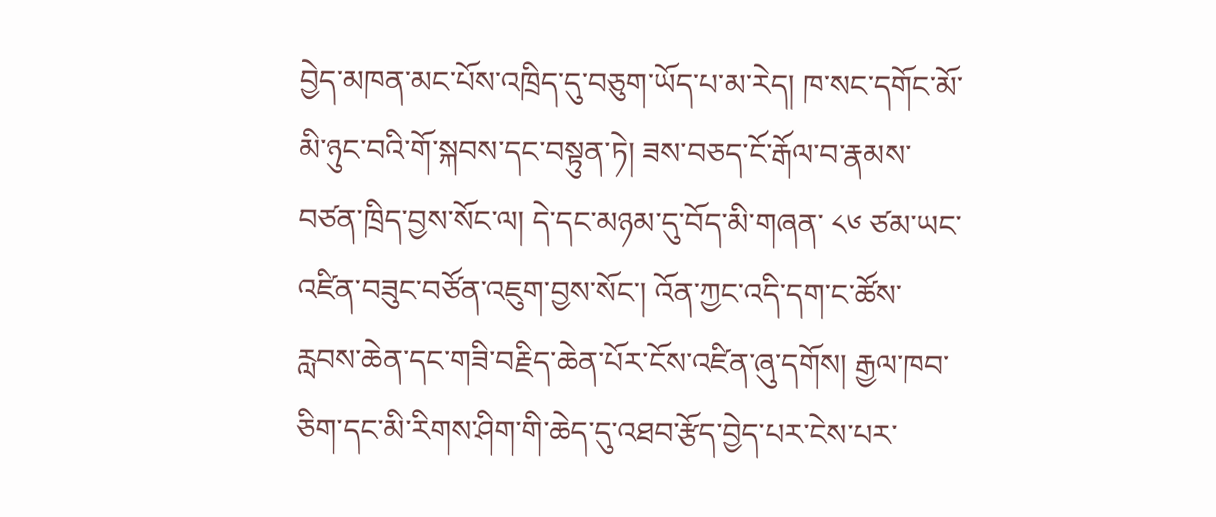བྱེད་མཁན་མང་པོས་འཁྲིད་དུ་བཅུག་ཡོད་པ་མ་རེད། ཁ་སང་དགོང་མོ་མི་ཉུང་བའི་གོ་སྐབས་དང་བསྟུན་ཏེ། ཟས་བཅད་ངོ་རྒོལ་བ་རྣམས་བཙན་ཁྲིད་བྱས་སོང་ལ། དེ་དང་མཉམ་དུ་བོད་མི་གཞན་ ༨༦ ཙམ་ཡང་འཛིན་བཟུང་བཙོན་འཇུག་བྱས་སོང་། འོན་ཀྱང་འདི་དག་ང་ཚོས་རླབས་ཆེན་དང་གཟི་བརྗིད་ཆེན་པོར་ངོས་འཛིན་ཞུ་དགོས། རྒྱལ་ཁབ་ཅིག་དང་མི་རིགས་ཤིག་གི་ཆེད་དུ་འཐབ་རྩོད་བྱེད་པར་ངེས་པར་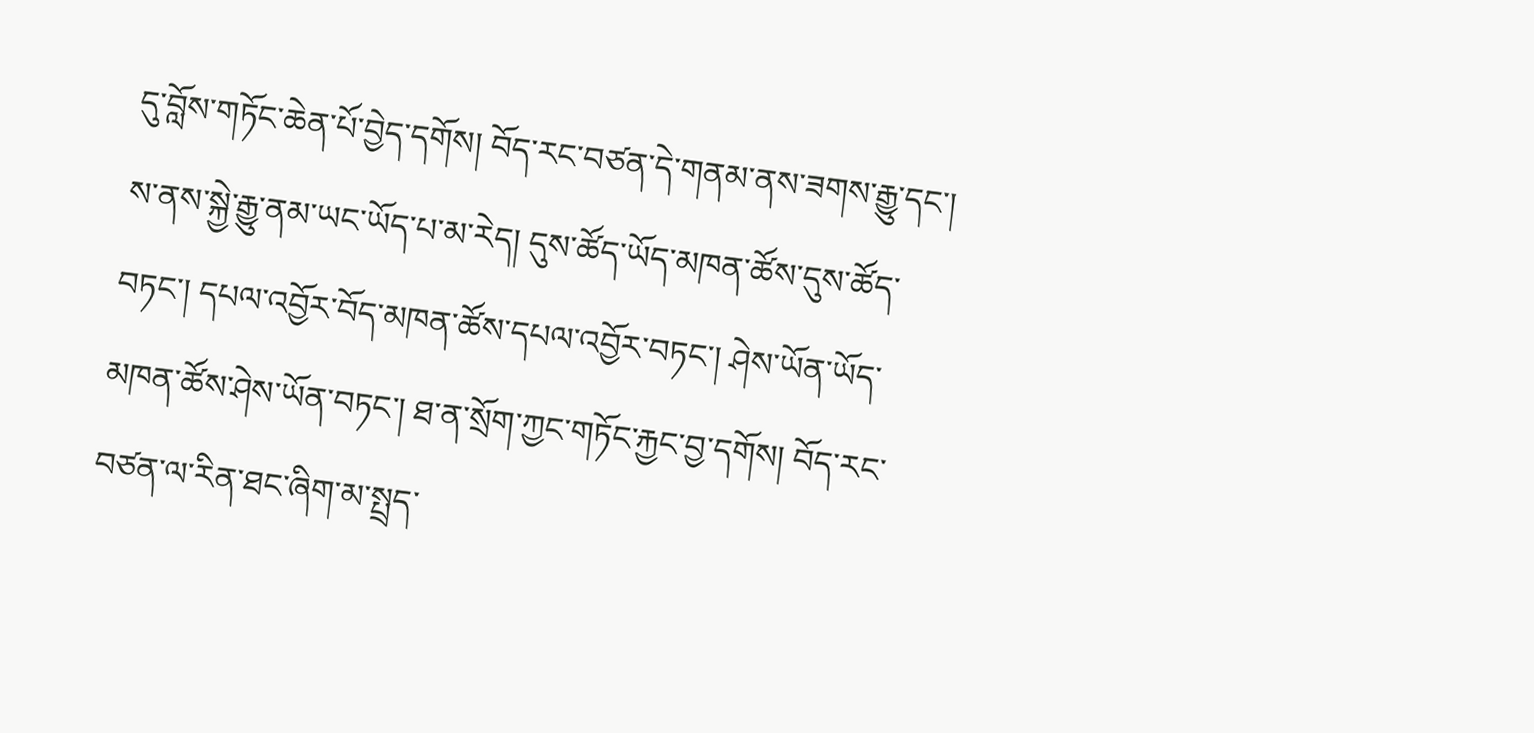དུ་བློས་གཏོང་ཆེན་པོ་བྱེད་དགོས། བོད་རང་བཙན་དེ་གནམ་ནས་ཟགས་རྒྱུ་དང་། ས་ནས་སྐྱེ་རྒྱུ་ནམ་ཡང་ཡོད་པ་མ་རེད། དུས་ཚོད་ཡོད་མཁན་ཚོས་དུས་ཚོད་བཏང་། དཔལ་འབྱོར་བོད་མཁན་ཚོས་དཔལ་འབྱོར་བཏང་། ཤེས་ཡོན་ཡོད་མཁན་ཚོས་ཤེས་ཡོན་བཏང་། ཐ་ན་སྲོག་ཀྱང་གཏོང་རྐྱང་བྱ་དགོས། བོད་རང་བཙན་ལ་རིན་ཐང་ཞིག་མ་སྤྲད་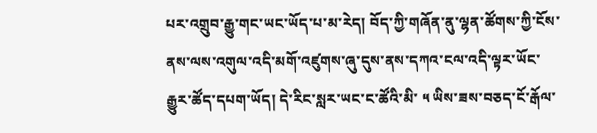པར་འགྲུབ་རྒྱུ་གང་ཡང་ཡོད་པ་མ་རེད། བོད་ཀྱི་གཞོན་ནུ་ལྷན་ཚོགས་ཀྱི་ངོས་ནས་ལས་འགུལ་འདི་མགོ་འཛུགས་ཞུ་དུས་ནས་དཀའ་ངལ་འདི་ལྟར་ཡོང་རྒྱུར་ཚོད་དཔག་ཡོད། དེ་རིང་སླར་ཡང་ང་ཚོའི་མི་ ༥ ཡིས་ཟས་བཅད་ངོ་རྒོལ་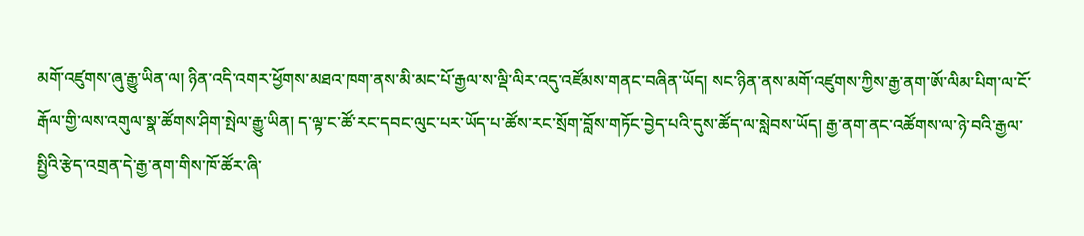མགོ་འཛུགས་ཞུ་རྒྱུ་ཡིན་ལ། ཉིན་འདི་འགར་ཕྱོགས་མཐའ་ཁག་ནས་མི་མང་པོ་རྒྱལ་ས་ལྡི་ལིར་འདུ་འཛོམས་གནང་བཞིན་ཡོད། སང་ཉིན་ནས་མགོ་འཛུགས་ཀྱིས་རྒྱ་ནག་ཨོ་ལིམ་པིག་ལ་ངོ་རྒོལ་གྱི་ལས་འགུལ་སྣ་ཚོགས་ཤིག་སྤེལ་རྒྱུ་ཡིན། ད་ལྟ་ང་ཚོ་རང་དབང་ལུང་པར་ཡོད་པ་ཚོས་རང་སྲོག་བློས་གཏོང་བྱེད་པའི་དུས་ཚོད་ལ་སླེབས་ཡོད། རྒྱ་ནག་ནང་འཚོགས་ལ་ཉེ་བའི་རྒྱལ་སྤྱིའི་རྩེད་འགྲན་དེ་རྒྱ་ནག་གིས་ཁོ་ཚོར་ཞི་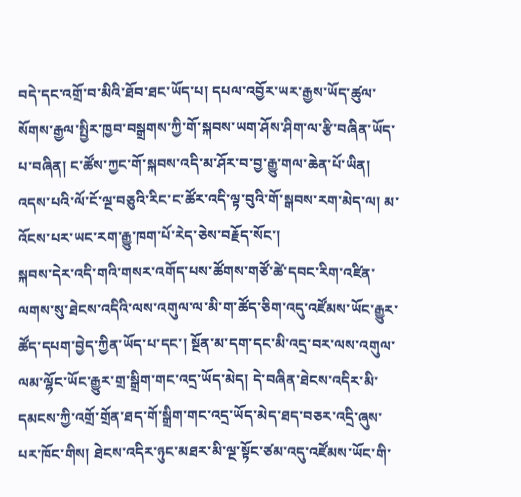བདེ་དང་འགྲོ་བ་མིའི་ཐོབ་ཐང་ཡོད་པ། དཔལ་འབྱོར་ཡར་རྒྱས་ཡོད་ཚུལ་སོགས་རྒྱལ་སྤྱིར་ཁྱབ་བསྒྲགས་ཀྱི་གོ་སྐབས་ཡག་ཤོས་ཤིག་ལ་རྩི་བཞིན་ཡོད་པ་བཞིན། ང་ཚོས་ཀྱང་གོ་སྐབས་འདི་མ་ཤོར་བ་བྱ་རྒྱུ་གལ་ཆེན་པོ་ཡིན། འདས་པའི་ལོ་ངོ་ལྔ་བཅུའི་རིང་ང་ཚོར་འདི་ལྟ་བུའི་གོ་སྒབས་རག་མེད་ལ། མ་འོངས་པར་ཡང་རག་རྒྱུ་ཁག་པོ་རེད་ཅེས་བརྗོད་སོང་།
སྐབས་དེར་འདི་གའི་གསར་འགོད་པས་ཚོགས་གཙོ་ཚེ་དབང་རིག་འཛིན་ལགས་སུ་ཐེངས་འདིའི་ལས་འགུལ་ལ་མི་ག་ཚོད་ཅིག་འདུ་འཛོམས་ཡོང་རྒྱུར་ཚོད་དཔག་བྱེད་ཀྱིན་ཡོད་པ་དང་། སྔོན་མ་དག་དང་མི་འདྲ་བར་ལས་འགུལ་ལམ་ལྷོང་ཡོང་རྒྱུར་གྲ་སྒྲིག་གང་འདྲ་ཡོད་མེད། དེ་བཞིན་ཐེངས་འདིར་མི་དམངས་ཀྱི་འགྲོ་གྲོན་ཐད་གོ་སྒྲིག་གང་འདྲ་ཡོད་མེད་ཐད་བཅར་འདྲི་ཞུས་པར་ཁོང་གིས། ཐེངས་འདིར་ཉུང་མཐར་མི་ལྔ་སྟོང་ཙམ་འདུ་འཛོམས་ཡོང་གི་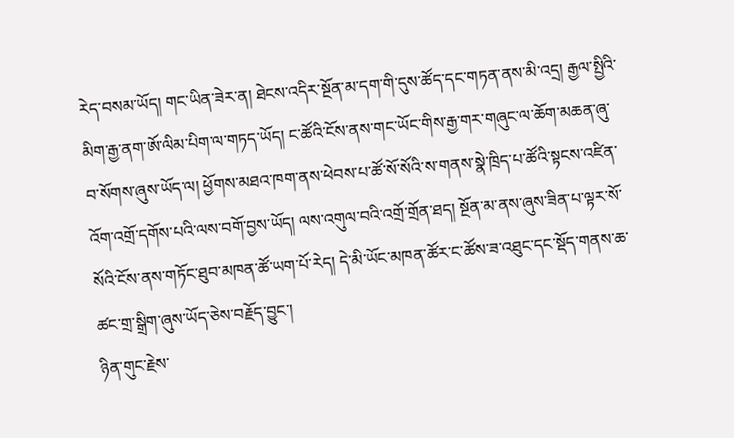རེད་བསམ་ཡོད། གང་ཡིན་ཟེར་ན། ཐེངས་འདིར་སྔོན་མ་དག་གི་དུས་ཚོད་དང་གཏན་ནས་མི་འདྲ། རྒྱལ་སྤྱིའི་མིག་རྒྱ་ནག་ཨོ་ལིམ་པིག་ལ་གཏད་ཡོད། ང་ཚོའི་ངོས་ནས་གང་ཡོང་གིས་རྒྱ་གར་གཞུང་ལ་ཆོག་མཆན་ཞུ་བ་སོགས་ཞུས་ཡོད་ལ། ཕྱོགས་མཐའ་ཁག་ནས་ཕེབས་པ་ཚོ་སོ་སོའི་ས་གནས་སྣེ་ཁྲིད་པ་ཚོའི་སྟངས་འཛིན་འོག་འགྲོ་དགོས་པའི་ལས་བགོ་བྱས་ཡོད། ལས་འགུལ་བའི་འགྲོ་གྲོན་ཐད། སྔོན་མ་ནས་ཞུས་ཟིན་པ་ལྟར་སོ་སོའི་ངོས་ནས་གཏོང་ཐུབ་མཁན་ཚོ་ཡག་པོ་རེད། དེ་མི་ཡོང་མཁན་ཚོར་ང་ཚོས་ཟ་འཐུང་དང་སྡོད་གནས་ཆ་ཚང་གྲ་སྒྲིག་ཞུས་ཡོད་ཅེས་བརྗོད་བྱུང་།
ཉིན་གུང་རྗེས་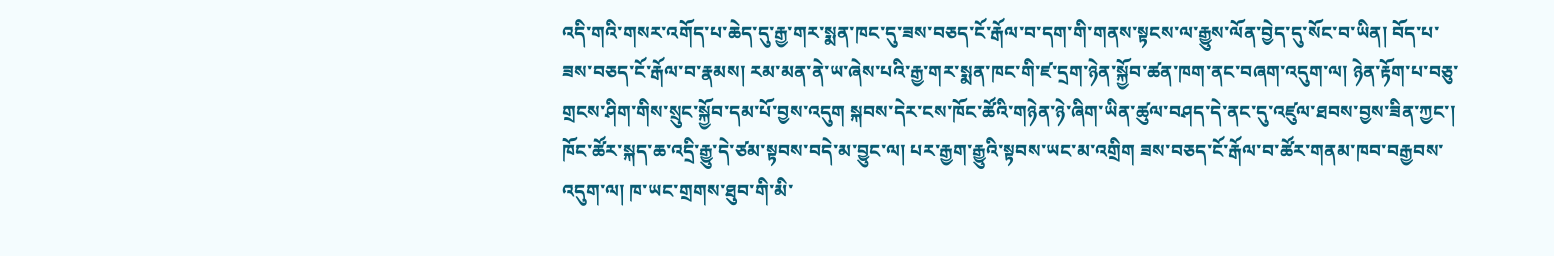འདི་གའི་གསར་འགོད་པ་ཆེད་དུ་རྒྱ་གར་སྨན་ཁང་དུ་ཟས་བཅད་ངོ་རྒོལ་བ་དག་གི་གནས་སྟངས་ལ་རྒྱུས་ལོན་བྱེད་དུ་སོང་བ་ཡིན། བོད་པ་ཟས་བཅད་ངོ་རྒོལ་བ་རྣམས། རམ་མན་ནེ་ཡ་ཞེས་པའི་རྒྱ་གར་སྨན་ཁང་གི་ཛ་དྲག་ཉེན་སྐྱོབ་ཚན་ཁག་ནང་བཞག་འདུག་ལ། ཉེན་རྟོག་པ་བཅུ་གྲངས་ཤིག་གིས་སྲུང་སྐྱོབ་དམ་པོ་བྱས་འདུག སྐབས་དེར་ངས་ཁོང་ཚོའི་གཉེན་ཉེ་ཞིག་ཡིན་ཚུལ་བཤད་དེ་ནང་དུ་འཛུལ་ཐབས་བྱས་ཟིན་ཀྱང་། ཁོང་ཚོར་སྐད་ཆ་འདྲི་རྒྱུ་དེ་ཙམ་སྟབས་བདེ་མ་བྱུང་ལ། པར་རྒྱག་རྒྱུའི་སྟབས་ཡང་མ་འགྲིག ཟས་བཅད་ངོ་རྒོལ་བ་ཚོར་གནམ་ཁབ་བརྒྱབས་འདུག་ལ། ཁ་ཡང་གྲགས་ཐུབ་གི་མི་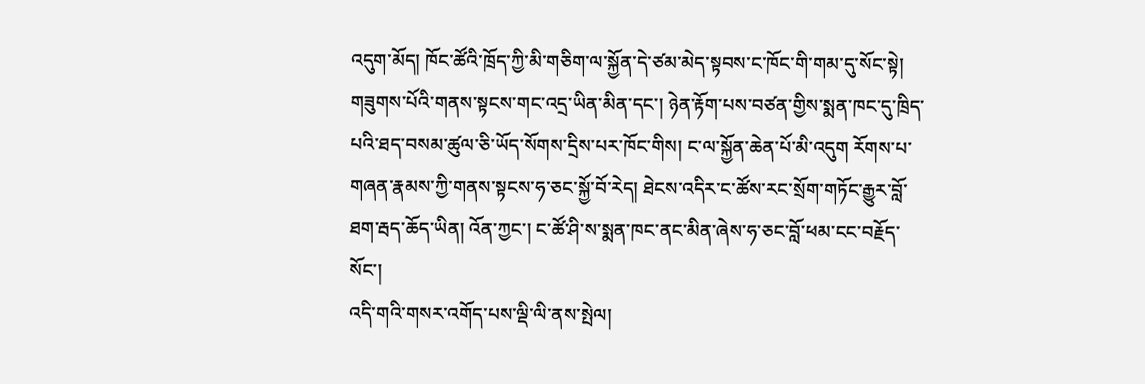འདུག་མོད། ཁོང་ཚོའི་ཁྲོད་ཀྱི་མི་གཅིག་ལ་སྐྱོན་དེ་ཙམ་མེད་སྟབས་ང་ཁོང་གི་གམ་དུ་སོང་སྟེ། གཟུགས་པོའི་གནས་སྟངས་གང་འདྲ་ཡིན་མིན་དང་། ཉེན་རྟོག་པས་བཙན་གྱིས་སྨན་ཁང་དུ་ཁྲིད་པའི་ཐད་བསམ་ཚུལ་ཅི་ཡོད་སོགས་དྲིས་པར་ཁོང་གིས། ང་ལ་སྐྱོན་ཆེན་པོ་མི་འདུག རོགས་པ་གཞན་རྣམས་ཀྱི་གནས་སྟངས་ཧ་ཅང་སྐྱོ་བོ་རེད། ཐེངས་འདིར་ང་ཚོས་རང་སྲོག་གཏོང་རྒྱུར་བློ་ཐག་རྦད་ཆོད་ཡིན། འོན་ཀྱང་། ང་ཚོ་ཤི་ས་སྨན་ཁང་ནང་མིན་ཞེས་ཧ་ཅང་བློ་ཕམ་ངང་བརྗོད་སོང་།
འདི་གའི་གསར་འགོད་པས་ལྡི་ལི་ནས་སྤེལ།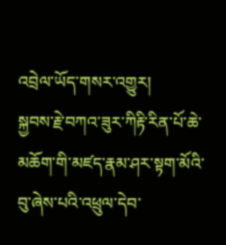འབྲེལ་ཡོད་གསར་འགྱུར།
སྐྱབས་རྗེ་བཀའ་ཟུར་ཀིརྟི་རིན་པོ་ཆེ་མཆོག་གི་མཛད་རྣམ་ཤར་སྟག་མོའི་བུ་ཞེས་པའི་འཕྲུལ་དེབ་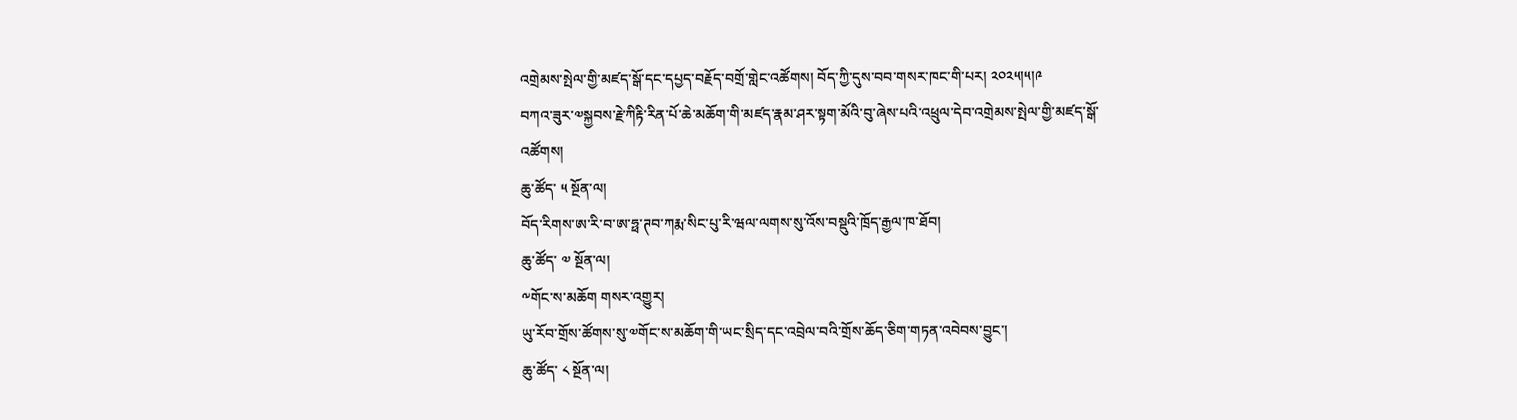འགྲེམས་སྤེལ་གྱི་མཛད་སྒོ་དང་དཔྱད་བརྗོད་བགྲོ་གླེང་འཚོགས། བོད་ཀྱི་དུས་བབ་གསར་ཁང་གི་པར། ༢༠༢༥།༥།༩
བཀའ་ཟུར་༧སྐྱབས་རྗེ་ཀིརྟི་རིན་པོ་ཆེ་མཆོག་གི་མཛད་རྣམ་ཤར་སྟག་མོའི་བུ་ཞེས་པའི་འཕྲུལ་དེབ་འགྲེམས་སྤེལ་གྱི་མཛད་སྒོ་འཚོགས།
ཆུ་ཚོད་ ༥ སྔོན་ལ།
བོད་རིགས་ཨ་རི་བ་ཨ་ཧྥ་ཊབ་ཀརྨ་སིང་པུ་རི་ཝལ་ལགས་སུ་འོས་བསྡུའི་ཁྲོད་རྒྱལ་ཁ་ཐོབ།
ཆུ་ཚོད་ ༧ སྔོན་ལ།
༸གོང་ས་མཆོག གསར་འགྱུར།
ཡུ་རོབ་གྲོས་ཚོགས་སུ་༧གོང་ས་མཆོག་གི་ཡང་སྲིད་དང་འབྲེལ་བའི་གྲོས་ཆོད་ཅིག་གཏན་འབེབས་བྱུང་།
ཆུ་ཚོད་ ༨ སྔོན་ལ།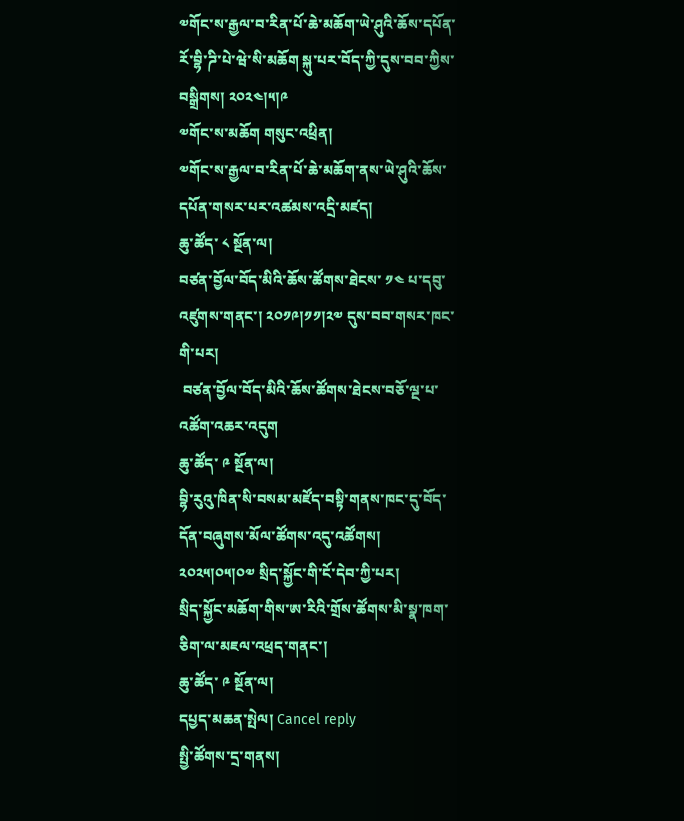༧གོང་ས་རྒྱལ་བ་རིན་པོ་ཆེ་མཆོག་ཡེ་ཤུའི་ཆོས་དཔོན་རོ་བྷི་ཌི་པེ་ཝེ་སི་མཆོག སྐུ་པར་བོད་ཀྱི་དུས་བབ་ཀྱིས་བསྒྲིགས། ༢༠༢༤།༥།༩
༧གོང་ས་མཆོག གསུང་འཕྲིན།
༧གོང་ས་རྒྱལ་བ་རིན་པོ་ཆེ་མཆོག་ནས་ཡེ་ཤུའི་ཆོས་དཔོན་གསར་པར་འཚམས་འདྲི་མཛད།
ཆུ་ཚོད་ ༨ སྔོན་ལ།
བཙན་བྱོལ་བོད་མིའི་ཆོས་ཚོགས་ཐེངས་ ༡༤ པ་དབུ་འཛུགས་གནང་། ༢༠༡༩།༡༡།༢༧ དུས་བབ་གསར་ཁང་གི་པར།
 བཙན་བྱོལ་བོད་མིའི་ཆོས་ཚོགས་ཐེངས་བཅོ་ལྔ་པ་འཚོག་འཆར་འདུག
ཆུ་ཚོད་ ༩ སྔོན་ལ།
བྷི་རུའུ་ཁིན་སི་བསམ་མཛོད་བསྟི་གནས་ཁང་དུ་བོད་དོན་བཞུགས་མོལ་ཚོགས་འདུ་འཚོགས། ༢༠༢༥།༠༥།༠༧ སྲིད་སྐྱོང་གི་ངོ་དེབ་ཀྱི་པར།
སྲིད་སྐྱོང་མཆོག་གིས་ཨ་རིའི་གྲོས་ཚོགས་མི་སྣ་ཁག་ཅིག་ལ་མཇལ་འཕྲད་གནང་།
ཆུ་ཚོད་ ༩ སྔོན་ལ།
དཔྱད་མཆན་སྤེལ། Cancel reply
སྤྱི་ཚོགས་དྲ་གནས།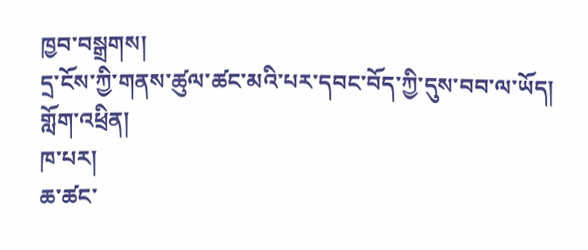ཁྱབ་བསྒྲགས།
དྲ་ངོས་ཀྱི་གནས་ཚུལ་ཚང་མའི་པར་དབང་བོད་ཀྱི་དུས་བབ་ལ་ཡོད།
གློག་འཕྲིན།
ཁ་པར།
ཆ་ཚང་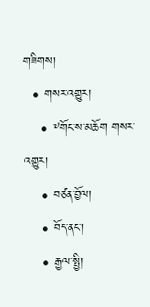གཟིགས།
  • གསར་འགྱུར།
    • ༸གོང་ས་མཆོག གསར་འགྱུར།
    • བཙན་བྱོལ།
    • བོད་ནང་།
    • རྒྱལ་སྤྱི།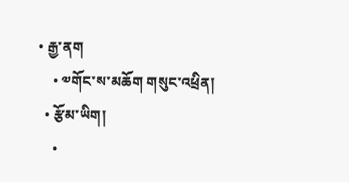• རྒྱ་ནག
    • ༧གོང་ས་མཆོག གསུང་འཕྲིན།
  • རྩོམ་ཡིག།
    •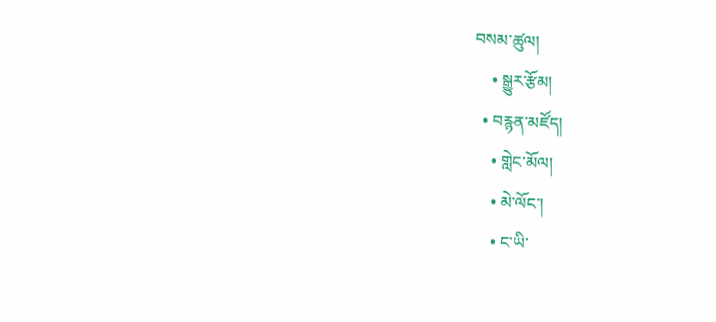བསམ་ཚུལ།
    • སྒྱུར་རྩོམ།
  • བརྙན་མཛོད།
    • གླེང་མོལ།
    • མེ་ལོང་།
    • ང་ཡི་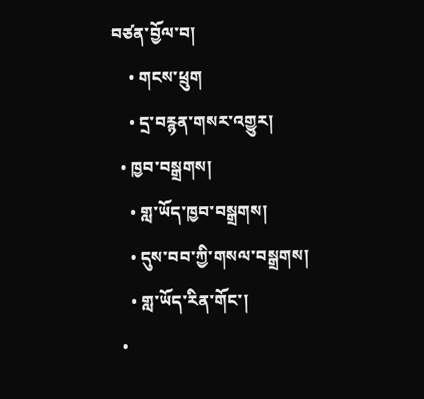བཙན་བྱོལ་བ།
    • གངས་ཕྲུག
    • དྲ་བརྙན་གསར་འགྱུར།
  • ཁྱབ་བསྒྲགས།
    • གླ་ཡོད་ཁྱབ་བསྒྲགས།
    • དུས་བབ་ཀྱི་གསལ་བསྒྲགས།
    • གླ་ཡོད་རིན་གོང་།
  •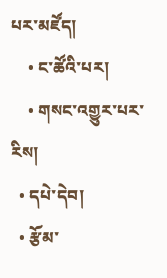པར་མཛོད།
    • ང་ཚོའི་པར།
    • གསང་འགྱུར་པར་རིས།
  • དཔེ་དེབ།
  • རྩོམ་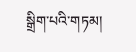སྒྲིག་པའི་གཏམ།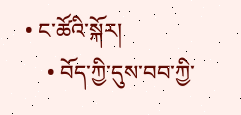• ང་ཚོའི་སྐོར།
    • བོད་ཀྱི་དུས་བབ་ཀྱི་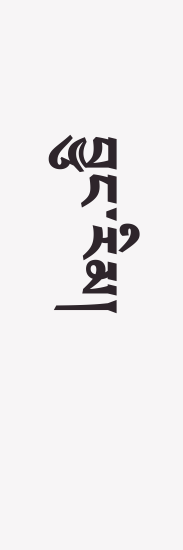བྱུང་རིམ།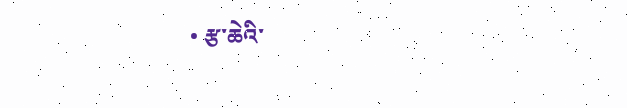• རྩ་ཆེའི་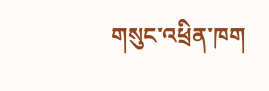གསུང་འཕྲིན་ཁག